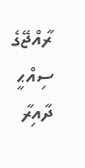ރާއްޖޭގެ ސިއްޙީ ދާއިރާ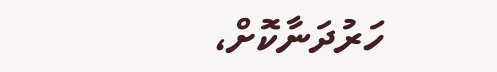ހަރުދަނާކޮށް،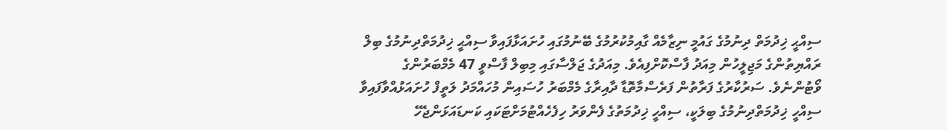ސިއްޙީ ޚިދުމަތް ދިނުމުގެ ގައުމީ ނިޒާމެއް ގާއިމުކުރުމުގެ ބޭނުމުގައި ހުށައަޅާފައިވާ ސިއްޙީ ޚިދުމަތްދިނުމުގެ ބިލް ރައްޔިތުންގެ މަޖިލީހުން މިއަދު ފާސްކޮށްފިއެވެ. މިއަދުގެ ޖަލްސާގައި މިބިލް ފާސްވީ 47 މެމްބަރުންގެ ވޯޓުންނެވެ. ސަރުކާރުގެ ފަރާތުން ފަރެސްމާތޮޑާ ދާއިރާގެ މެމްބަރު ހުސައިން މުހައްމަދު ލަތީފް ހުށައަޅުއްވާފައިވާ ސިއްހީ ޚިދުމަތްދިނުމުގެ ބިލަކީ، ސިއްހީ ޚިދުމަތުގެ ފެންވަރު ހިފެހެއްޓުމަށްޓަކައި ކަނޑައަޅަންޖެހޭ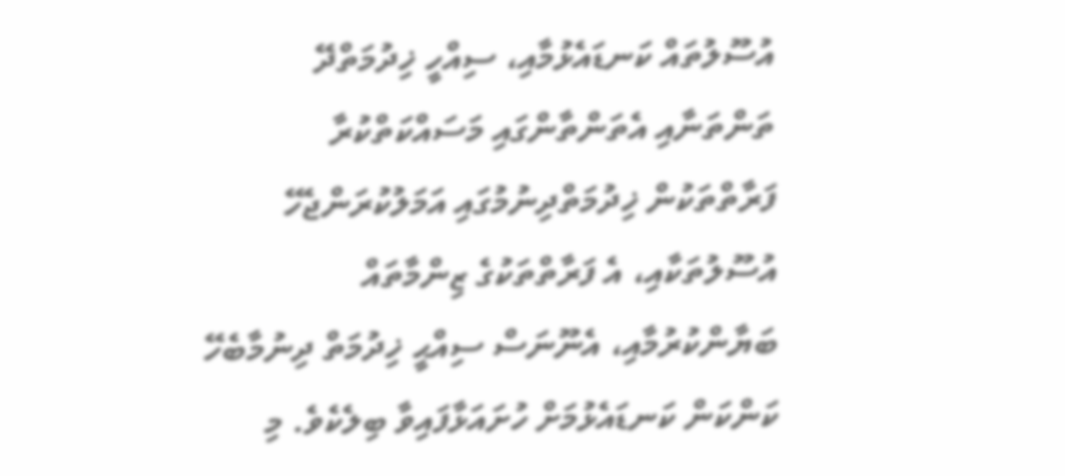އުސޫލުތައް ކަނޑައެޅުމާއި، ސިއްހީ ޚިދުމަތްދޭ ތަންތަނާއި އެތަންތާންގައި މަސައްކަތްކުރާ ފަރާތްތަކުން ޚިދުމަތްދިނުމުގައި އަމަލުކުރަންޖެހޭ އުސޫލުތަކާއި، އެ ފަރާތްތަކުގެ ޒިންމާތައް ބަޔާންކުރުމާއި، އެނޫނަސް ސިއްޙީ ޚިދުމަތް ދިނުމާބެހޭ ކަންކަން ކަނޑައެޅުމަށް ހުށައަޅާފައިވާ ބިލެކެވެ. މި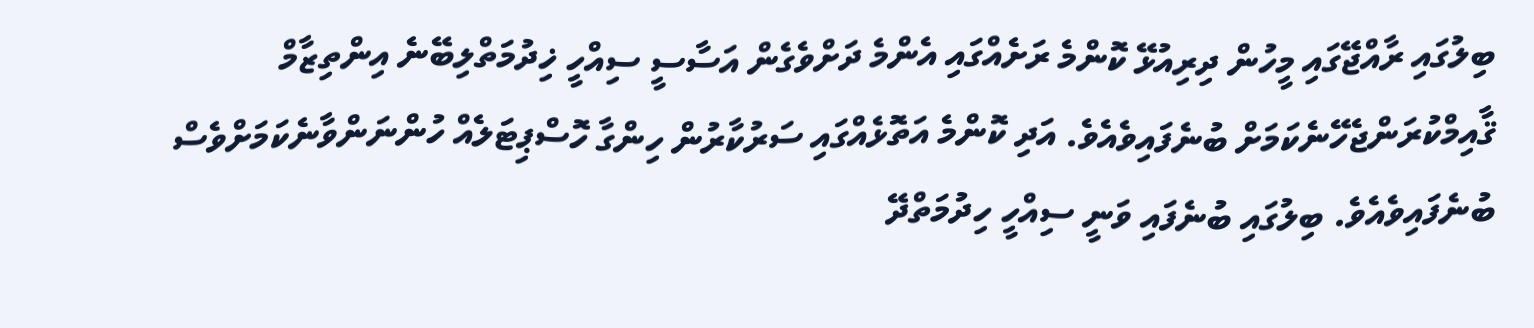ބިލުގައި ރާއްޖޭގައި މީހުން ދިރިއުޅޭ ކޮންމެ ރަށެއްގައި އެންމެ ދަށްވެގެން އަސާސީ ސިއްހީ ޚިދުމަތްލިބޭނެ އިންތިޒާމް ޤާއިމްކުރަންޖެހޭނެކަމަށް ބުނެފައިވެއެވެ. އަދި ކޮންމެ އަތޮޅެއްގައި ސަރުކާރުން ހިންގާ ހޮސްޕިޓަލެއް ހުންނަންވާނެކަމަށްވެސް ބުނެފައިވެއެވެ. ބިލުގައި ބުނެފައި ވަނީ ސިއްހީ ހިދުމަތްދޭ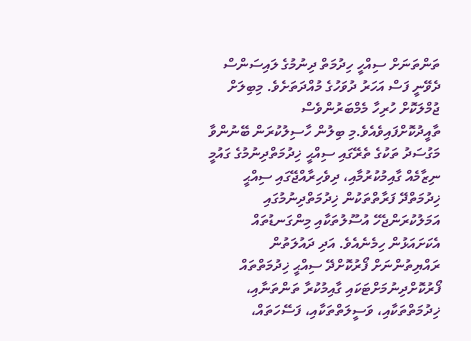ތަންތަނަށް ސިއްހީ ހިދުމަތް ދިނުމުގެ ލައިސަންސް ދެވޭނީ ފަސް އަހަރު ދުވަހުގެ މުއްދަތަށެވެ. މިބިލަށް ޖުމްލަކޮށް ހުރިހާ މެމްބަރުންވެސް ތާއީދުކޮށްފައިވެއެވެ.މި ބިލުން ހާސިލުކުރަން ބޭނުންވާ މަގުސަދު ތަކުގެ ތެރޭގައި ސިއްޙީ ޚިދުމަތްދިނުމުގެ ގައުމީ ނިޒާމެއް ގާއިމުކުރުމާއި، ދިވެހިރާއްޖޭގައި ސިއްޙީ ޚިދުމަތްދޭ ފަރާތްތަކުން ޚިދުމަތްދިނުމުގައި އަމަލުކުރަންޖެހޭ އުސޫލުތަކާއި މިންގަނޑުތައް އެކަށައަޅުން ހިމެނެއެވެ. އަދި ދައުލަތުން ރައްޔިތުންނަށް ފޯރުކޮށްދޭ ސިއްޙީ ޚިދުމަތްތައް ފޯރުކޮށްދިނުމަށްޓަކައި ގާއިމުކުރާ ތަންތަނާއި، ޚިދުމަތްތަކާއި، ވަސީލަތްތަކާއި، ފަސޭހަތައް،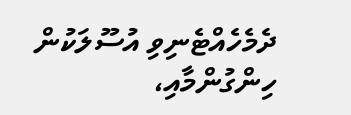ދެމެހެއްޓެނިވި އުސޫލަކުން ހިންގުންމާއި،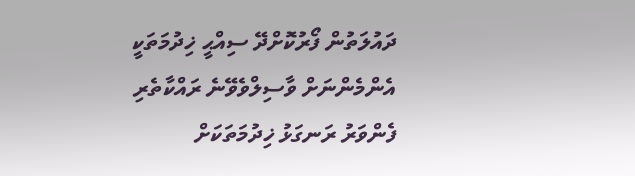ދައުލަތުން ފޯރުކޮށްދޭ ސިއްޙީ ޚިދުމަތަކީ އެންމެންނަށް ވާސިލްވެވޭނެ ރައްކާތެރި ފެންވަރު ރަނގަޅު ޚިދުމަތަކަށް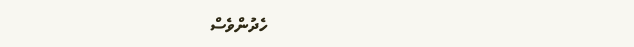ހެދުންވެސް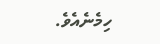ހިމެނެއެވެ.